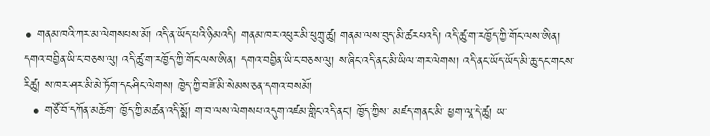• གནམ་ཁའི་ཀར་མ་ལེགསཔས་མོ། འདི་ན་ཡོད་པའི་ཉིམའདི། གནམ་ཁར་འཕུར་མི་ཕུཀྲུ་ཚུ། གནམ་ལས་བུད་མི་ཚརཔའདི། འདི་ཚུ་ག་རཁྱོད་ཀྱི་གོང་ལས་ཨིན། དགའ་བབྱིན་ཡི་ང་བཅས་ལུ། འདི་ཚུ་ག་རཁྱོད་ཀྱི་གོང་ལས་ཨིན། དགའ་བབྱིན་ཡི་ང་བཅས་ལུ། ས་ཞིང་འདི་ནང་མི་ཡིལ་གར་ལེགས། འདི་ནང་ཡོད་ཡོད་མི་ཆུ་དང་གངས་རིཚུ། ས་ཁར་ཤར་མི་མེ་ཏོག་དངཤིང་ལེགས། ཁྱེད་ཀྱི་བཟོ་མི་སེམས་ཅན་དགའ་བསམོ།
  • གཙོ་བོ་དཀོན་མཆོག་ ཁྱོད་ཀྱི་མཚན་འདི་སྨོ། ག་བ་ལས་ལེགསཔ་འདུག་འཛམ་གླིང་འདི་ནང། ཁྱོད་ཀྱིས་ མཛད་གནང་མི་ ཕྱག་ལཱ་དེ་ཚུ། ཡ་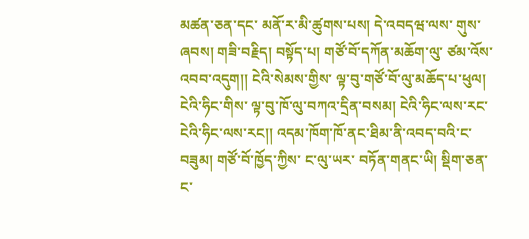མཚན་ཅན་དང་ མནོ་ར་མི་ཚུགས་པས། དེ་འབདཝ་ལས་ གུས་ཞབས། གཟི་བརྗིད། བསྟོད་པ། གཙོ་བོ་དཀོན་མཆོག་ལུ་ ཙམ་འོས་འབབ་འདུག།། ངེའི་སེམས་གྱིས་ ལྟ་བུ་གཙོ་བོ་ལུ་མཆོད་པ་ཕུལ། ངེའི་ཧིང་གིས་ ལྟ་བུ་ཁོ་ལུ་བཀའ་དྲིན་བསམ། ངེའི་ཧིང་ལས་རང་ ངེའི་ཧིང་ལས་རང།། འདམ་ཁོག་ཁོ་ནང་ཐིམ་ནི་འབད་བའི་ང་བཟུམ། གཙོ་བོ་ཁྱོད་ཀྱིས་ ང་ལུ་ཡར་ བཏོན་གནང་ཡི། སྡིག་ཅན་ང་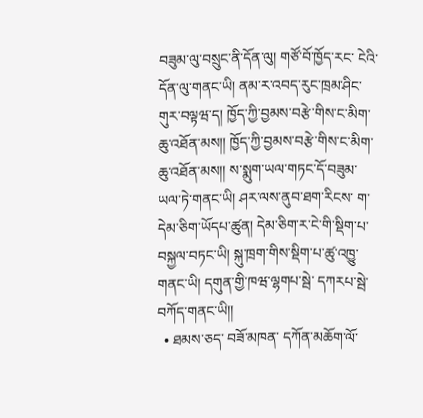བཟུམ་ལུ་བསྲུང་ནི་དོན་ལུ། གཙོ་བོ་ཁྱོད་རང་ ངེའི་དོན་ལུ་གནང་ཡི། ནམ་ར་འབད་རུང་ཁྲམ་ཤིང་གུར་བལྟཝ་ད། ཁྱོད་ཀྱི་བྱམས་བརྩེ་གིས་ང་མིག་ཆུ་འཐོན་མས།། ཁྱོད་ཀྱི་བྱམས་བརྩེ་གིས་ང་མིག་ཆུ་འཐོན་མས།། ས་སྨུག་ཡལ་གཏང་དོ་བཟུམ་ཡལ་ཏེ་གནང་ཡི། ཤར་ལས་ནུབ་ཐག་རིངས་ ག་དེམ་ཅིག་ཡོདཔ་ཚུན། དེམ་ཅིག་ར་ངེ་གི་སྡིག་པ་ བསྐྱལ་བཏང་ཡི། སྐུ་ཁྲག་གིས་སྡིག་པ་ཚུ་འཁྱུ་གནང་ཡི། དགུན་གྱི་ཁཝ་ལྷགཔ་སྦེ་ དཀརཔ་སྦེ་བཀོད་གནང་ཡི།།
  • ཐམས་ཅད་ བཟོ་མཁན་ དཀོན་མཆོག་ལོ་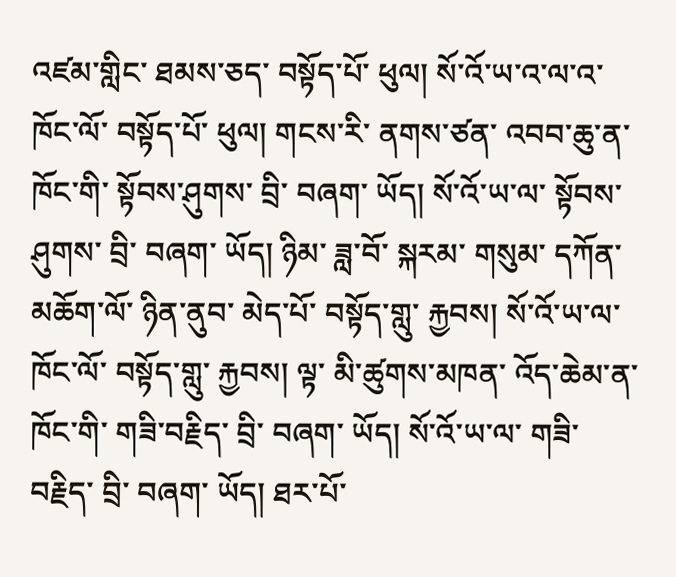འཛམ་གླིང་ ཐམས་ཅད་ བསྟོད་པོ་ ཕུལ། སོ་འོ་ཡ་འ་ལ་འ་ ཁོང་ལོ་ བསྟོད་པོ་ ཕུལ། གངས་རི་ ནགས་ཙན་ འབབ་ཆུ་ན་ ཁོང་གི་ སྟོབས་ཤུགས་ བྲི་ བཞག་ ཡོད། སོ་འོ་ཡ་ལ་ སྟོབས་ཤུགས་ བྲི་ བཞག་ ཡོད། ཉིམ་ ཟླ་བོ་ སྐརམ་ གསུམ་ དཀོན་མཆོག་ལོ་ ཉིན་ནུབ་ མེད་པོ་ བསྟོད་གླུ་ རྐྱབས། སོ་འོ་ཡ་ལ་ ཁོང་ལོ་ བསྟོད་གླུ་ རྐྱབས། ལྟ་ མི་ཚུགས་མཁན་ འོད་ཆེམ་ན་ ཁོང་གི་ གཟི་བརྗིད་ བྲི་ བཞག་ ཡོད། སོ་འོ་ཡ་ལ་ གཟི་བརྗིད་ བྲི་ བཞག་ ཡོད། ཐར་པོ་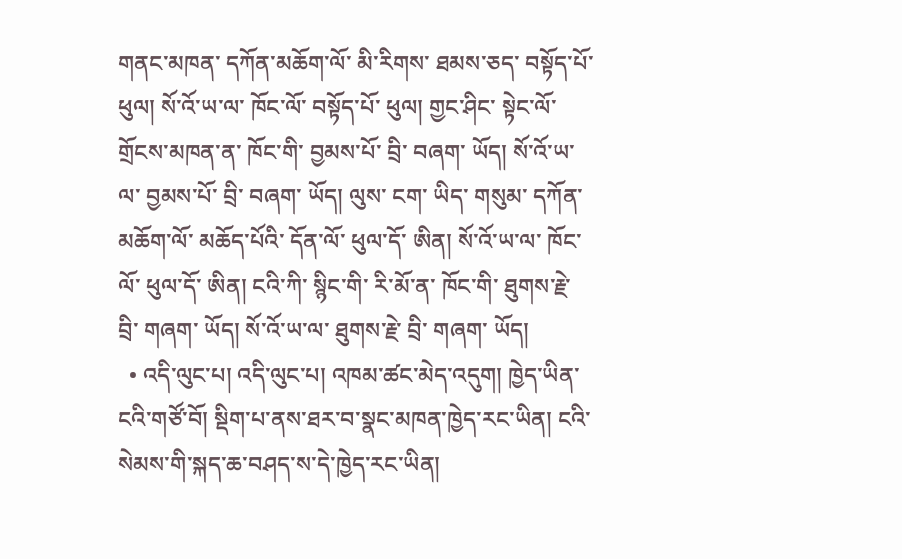གནང་མཁན་ དཀོན་མཆོག་ལོ་ མི་རིགས་ ཐམས་ཅད་ བསྟོད་པོ་ ཕུལ། སོ་འོ་ཡ་ལ་ ཁོང་ལོ་ བསྟོད་པོ་ ཕུལ། གྱང་ཤིང་ སྟེང་ལོ་ གྲོངས་མཁན་ན་ ཁོང་གི་ བྱམས་པོ་ བྲི་ བཞག་ ཡོད། སོ་འོ་ཡ་ལ་ བྱམས་པོ་ བྲི་ བཞག་ ཡོད། ལུས་ ངག་ ཡིད་ གསུམ་ དཀོན་མཆོག་ལོ་ མཆོད་པོའི་ དོན་ལོ་ ཕུལ་དོ་ ཨིན། སོ་འོ་ཡ་ལ་ ཁོང་ལོ་ ཕུལ་དོ་ ཨིན། ངའི་ཀི་ སྙིང་གི་ རི་མོ་ན་ ཁོང་གི་ ཐུགས་རྗེ་ བྲི་ གཞག་ ཡོད། སོ་འོ་ཡ་ལ་ ཐུགས་རྗེ་ བྲི་ གཞག་ ཡོད།
  • འདི་ལུང་པ། འདི་ལུང་པ། འཁམ་ཚང་མེད་འདུག། ཁྱེད་ཡིན་ངའི་གཙོ་བོ། སྡིག་པ་ནས་ཐར་བ་སྣང་མཁན་ཁྱེད་རང་ཡིན། ངའི་སེམས་གི་སྐད་ཆ་བཤད་ས་དེ་ཁྱེད་རང་ཡིན།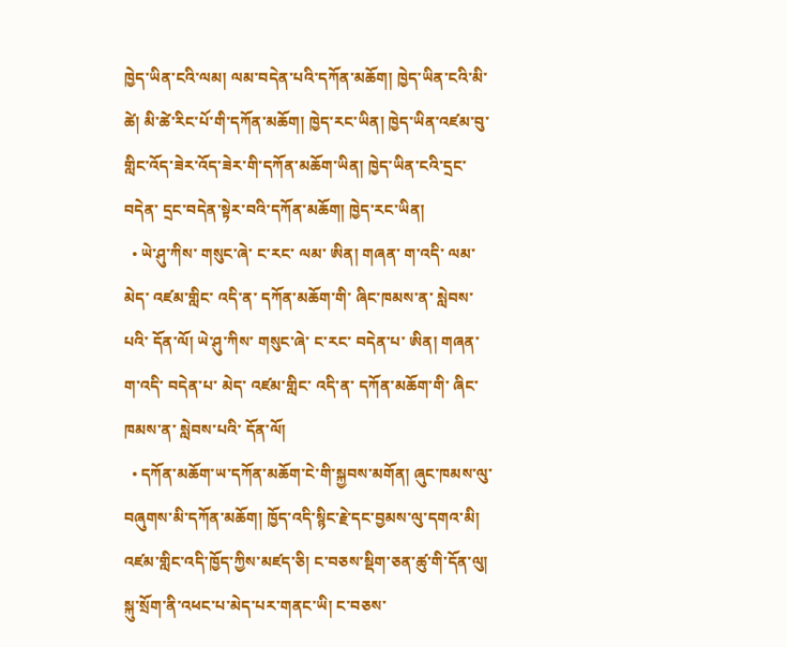ཁྱེད་ཡིན་ངའི་ལམ། ལམ་བདེན་པའི་དཀོན་མཆོག། ཁྱེད་ཡིན་ངའི་མི་ཚེ། མི་ཚེ་རིང་པོ་གི་དཀོན་མཆོག། ཁྱེད་རང་ཡིན། ཁྱེད་ཡིན་འཛམ་བུ་གླིང་འོད་ཟེར་འོད་ཟེར་གི་དཀོན་མཆོག་ཡིན། ཁྱེད་ཡིན་ངའི་དྲང་བདེན་ དྲང་བདེན་སྟེར་བའི་དཀོན་མཆོག། ཁྱེད་རང་ཡིན།
  • ཡེ་ཤུ་ཀིས་ གསུང་ཞེ་ ང་རང་ ལམ་ ཨིན། གཞན་ ག་འདི་ ལམ་ མེད་ འཛམ་གླིང་ འདི་ན་ དཀོན་མཆོག་གི་ ཞིང་ཁམས་ན་ སླེབས་པའི་ དོན་ལོ། ཡེ་ཤུ་ཀིས་ གསུང་ཞེ་ ང་རང་ བདེན་པ་ ཨིན། གཞན་ ག་འདི་ བདེན་པ་ མེད་ འཛམ་གླིང་ འདི་ན་ དཀོན་མཆོག་གི་ ཞིང་ཁམས་ན་ སླེབས་པའི་ དོན་ལོ།
  • དཀོན་མཆོག་ཡ་དཀོན་མཆོག་ངེ་གི་སྐྱབས་མགོན། ཞུང་ཁམས་ལུ་བཞུགས་མི་དཀོན་མཆོག། ཁྱོད་འདི་སྙིང་རྗེ་དང་བྱམས་ལུ་དགའ་མི། འཛམ་གླིང་འདི་ཁྱོད་ཀྱིས་མཛད་ཅི། ང་བཅས་སྡིག་ཅན་ཚུ་གི་དོན་ལུ། སྐུ་སྲོག་ནི་འཕང་པ་མེད་པར་གནང་ཡི། ང་བཅས་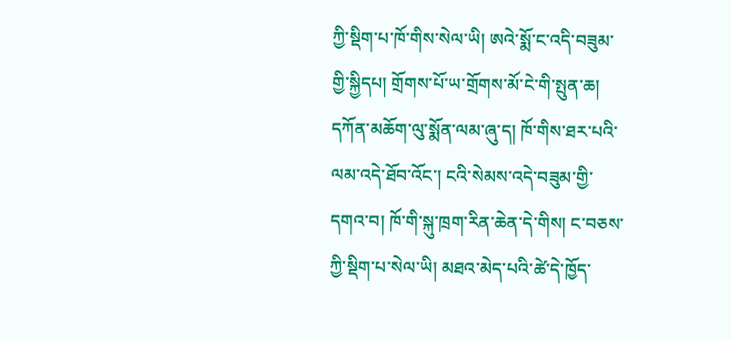ཀྱི་སྡིག་པ་ཁོ་གིས་སེལ་ཡི། ཨའེ་སྨོ་ང་འདི་བཟུམ་གྱི་སྐྱིདཔ། གྲོགས་པོ་ཡ་གྲོགས་མོ་ངེ་གི་སྤུན་ཆ། དཀོན་མཆོག་ལུ་སྨོན་ལམ་ཞུ་ད། ཁོ་གིས་ཐར་པའི་ལམ་འདེ་ཐོབ་འོང་། ངའི་སེམས་འདེ་བཟུམ་གྱི་དགའ་བ། ཁོ་གི་སྐུ་ཁྲག་རིན་ཆེན་དེ་གིས། ང་བཅས་ཀྱི་སྡིག་པ་སེལ་ཡི། མཐའ་མེད་པའི་ཚེ་དེ་ཁྱོད་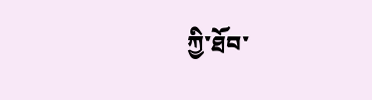ཀྱི་ཐོབ་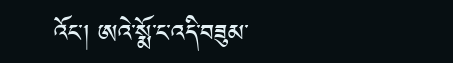འོང་། ཨའེ་སྨོ་ང་འདི་བཟུམ་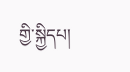གྱི་སྐྱིདཔ།